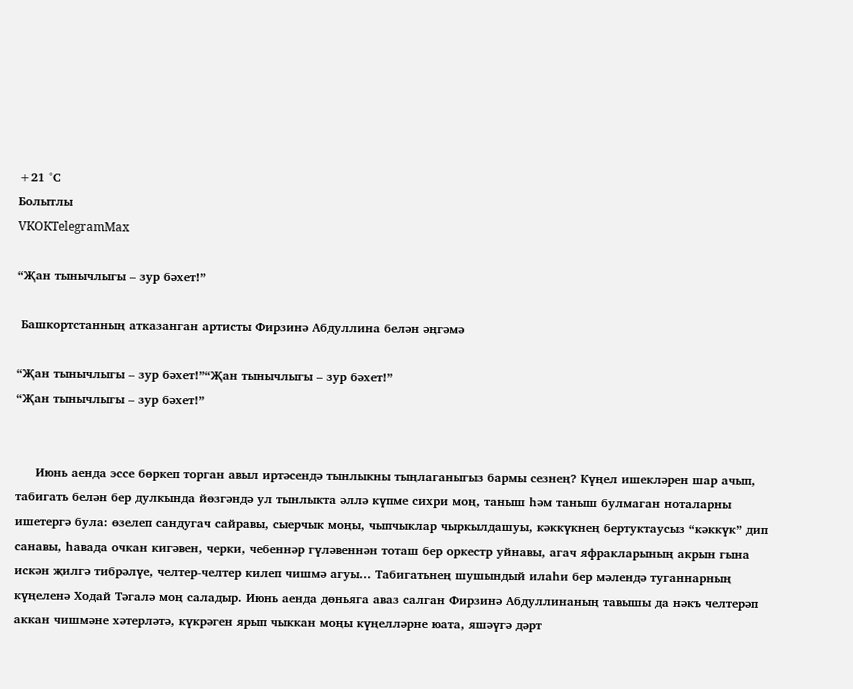+21 °С
Болытлы
VKOKTelegramMax

“Җан тынычлыгы – зур бәхет!”

 Башкортстанның атказанган артисты Фирзинә Абдуллина белән әңгәмә

“Җан тынычлыгы – зур бәхет!”“Җан тынычлыгы – зур бәхет!”
“Җан тынычлыгы – зур бәхет!”


     Июнь аенда эссе бөркеп торган авыл иртәсендә тынлыкны тыңлаганыгыз бармы сезнең? Күңел ишекләрен шар ачып, табигать белән бер дулкында йөзгәндә ул тынлыкта әллә күпме сихри моң, таныш һәм таныш булмаган ноталарны ишетергә була: өзелеп сандугач сайравы, сыерчык моңы, чыпчыклар чыркылдашуы, кәккүкнең бертуктаусыз “кәккүк” дип санавы, һавада очкан кигәвен, черки, чебеннәр гүләвеннән тоташ бер оркестр уйнавы, агач яфракларының акрын гына искән җилгә тибрәлүе, челтер-челтер килеп чишмә агуы... Табигатьнең шушындый илаһи бер мәлендә туганнарның күңеленә Ходай Тәгалә моң саладыр. Июнь аенда дөньяга аваз салган Фирзинә Абдуллинаның тавышы да нәкъ челтерәп аккан чишмәне хәтерләтә, күкрәген ярып чыккан моңы күңелләрне юата, яшәүгә дәрт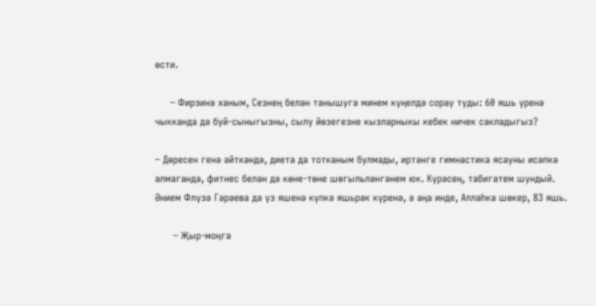өсти.

     – Фирзинә ханым, Сезнең белән танышуга минем күңелдә сорау туды: 60 яшь үренә чыкканда да буй-сыныгызны, сылу йөзегезне кызларныкы кебек ничек сакладыгыз?

– Дөресен генә әйткәндә, диета да тотканым булмады, иртәнге гимнастика ясауны исәпкә алмаганда, фитнес белән дә көне-төне шөгыльләнгәнем юк. Күрәсең, табигатем шундый. Әнием Флүзә Гәрәева да үз яшенә күпкә яшьрәк күренә, ә аңа инде, Аллаһка шөкер, 83 яшь.

      – Җыр-моңга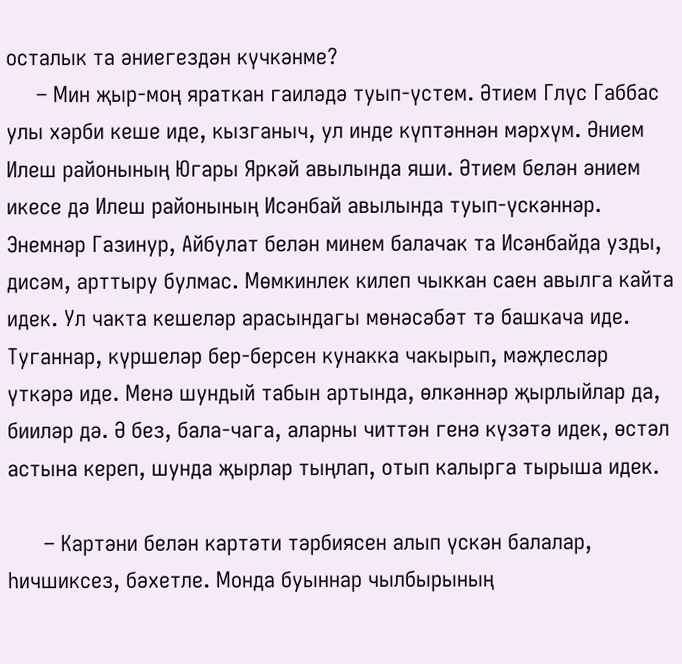осталык та әниегездән күчкәнме?
     – Мин җыр-моң яраткан гаиләдә туып-үстем. Әтием Глүс Габбас улы хәрби кеше иде, кызганыч, ул инде күптәннән мәрхүм. Әнием Илеш районының Югары Яркәй авылында яши. Әтием белән әнием икесе дә Илеш районының Исәнбай авылында туып-үскәннәр. Энемнәр Газинур, Айбулат белән минем балачак та Исәнбайда узды, дисәм, арттыру булмас. Мөмкинлек килеп чыккан саен авылга кайта идек. Ул чакта кешеләр арасындагы мөнәсәбәт тә башкача иде. Туганнар, күршеләр бер-берсен кунакка чакырып, мәҗлесләр үткәрә иде. Менә шундый табын артында, өлкәннәр җырлыйлар да, бииләр дә. Ә без, бала-чага, аларны читтән генә күзәтә идек, өстәл астына кереп, шунда җырлар тыңлап, отып калырга тырыша идек.

      – Картәни белән картәти тәрбиясен алып үскән балалар, һичшиксез, бәхетле. Монда буыннар чылбырының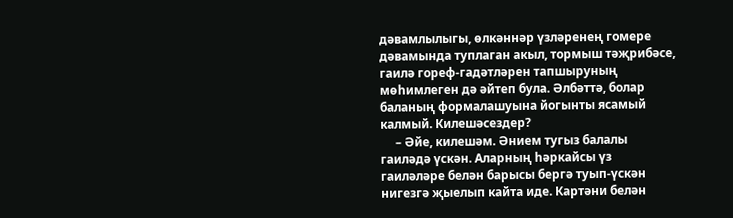дәвамлылыгы, өлкәннәр үзләренең гомере дәвамында туплаган акыл, тормыш тәҗрибәсе, гаилә гореф-гадәтләрен тапшыруның мөһимлеген дә әйтеп була. Әлбәттә, болар баланың формалашуына йогынты ясамый калмый. Килешәсездер?
     – Әйе, килешәм. Әнием тугыз балалы гаиләдә үскән. Аларның һәркайсы үз гаиләләре белән барысы бергә туып-үскән нигезгә җыелып кайта иде. Картәни белән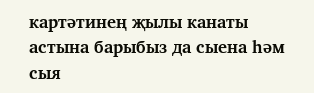картәтинең җылы канаты астына барыбыз да сыена һәм сыя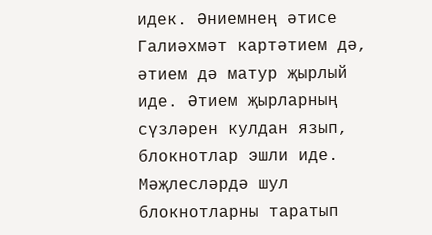идек. Әниемнең әтисе Галиәхмәт картәтием дә, әтием дә матур җырлый иде. Әтием җырларның сүзләрен кулдан язып, блокнотлар эшли иде. Мәҗлесләрдә шул блокнотларны таратып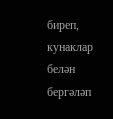биреп, кунаклар белән бергәләп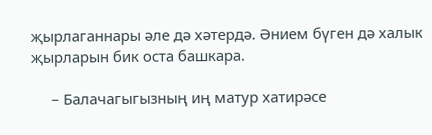җырлаганнары әле дә хәтердә. Әнием бүген дә халык җырларын бик оста башкара.

     – Балачагыгызның иң матур хатирәсе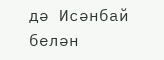дә Исәнбай белән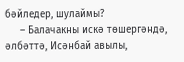бәйледер, шулаймы?
     – Балачакны искә төшергәндә, әлбәттә, Исәнбай авылы,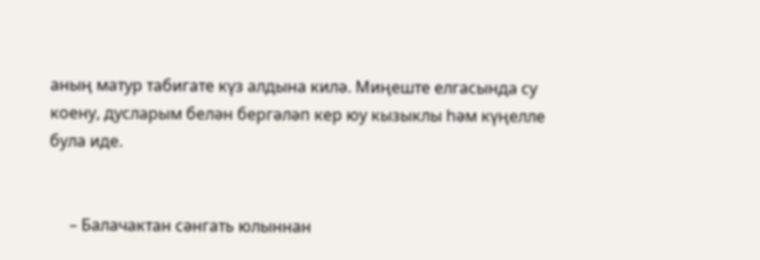аның матур табигате күз алдына килә. Миңеште елгасында су коену, дусларым белән бергәләп кер юу кызыклы һәм күңелле була иде.


     – Балачактан сәнгать юлыннан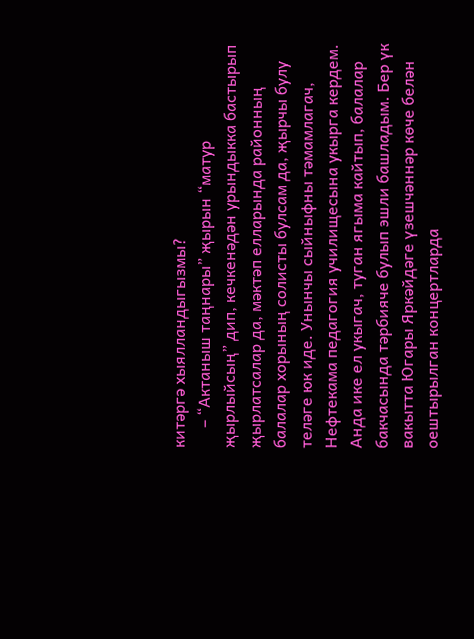китәргә хыялландыгызмы?
     – “Актаныш таңнары” җырын “матур җырлыйсың” дип, кечкенәдән урындыкка бастырып җырлатсалар да, мәктәп елларында районның балалар хорының солисты булсам да, җырчы булу теләге юк иде. Унынчы сыйныфны тәмамлагач, Нефтекама педагогия училищесына укырга кердем. Анда ике ел укыгач, туган ягыма кайтып, балалар бакчасында тәрбияче булып эшли башладым. Бер үк вакытта Югары Яркәйдәге үзешчәннәр көче белән оештырылган концертларда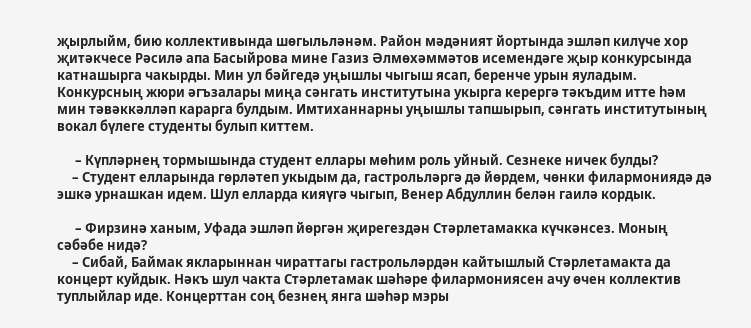җырлыйм, бию коллективында шөгыльләнәм. Район мәдәният йортында эшләп килүче хор җитәкчесе Рәсилә апа Басыйрова мине Газиз Әлмөхәммәтов исемендәге җыр конкурсында катнашырга чакырды. Мин ул бәйгедә уңышлы чыгыш ясап, беренче урын яуладым. Конкурсның жюри әгъзалары миңа сәнгать институтына укырга керергә тәкъдим итте һәм мин тәвәккәлләп карарга булдым. Имтиханнарны уңышлы тапшырып, сәнгать институтының вокал бүлеге студенты булып киттем.

      – Күпләрнең тормышында студент еллары мөһим роль уйный. Сезнеке ничек булды?
     – Студент елларында гөрләтеп укыдым да, гастрольләргә дә йөрдем, чөнки филармониядә дә эшкә урнашкан идем. Шул елларда кияүгә чыгып, Венер Абдуллин белән гаилә кордык.

      – Фирзинә ханым, Уфада эшләп йөргән җирегездән Стәрлетамакка күчкәнсез. Моның сәбәбе нидә?
     – Сибай, Баймак якларыннан чираттагы гастрольләрдән кайтышлый Стәрлетамакта да концерт куйдык. Нәкъ шул чакта Стәрлетамак шәһәре филармониясен ачу өчен коллектив туплыйлар иде. Концерттан соң безнең янга шәһәр мэры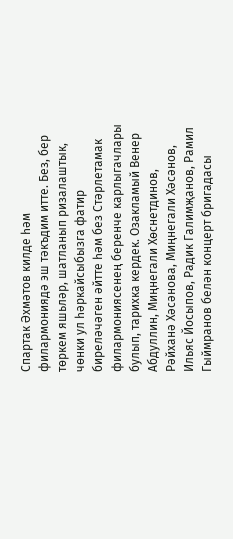Спартак Әхмәтов килде һәм филармониядә эш тәкъдим итте. Без, бер төркем яшьләр, шатланып ризалаштык, чөнки ул һәркайсыбызга фатир биреләчәген әйтте һәм без Стәрлетамак филармониясенең беренче карлыгачлары булып, тарихка кердек. Озакламый Венер Абдуллин, Миңнегали Хөснетдинов, Рәйханә Хәсәнова, Миңнегали Хәсәнов, Ильяс Йосыпов, Радик Галимҗанов, Рамил Гыймранов белән концерт бригадасы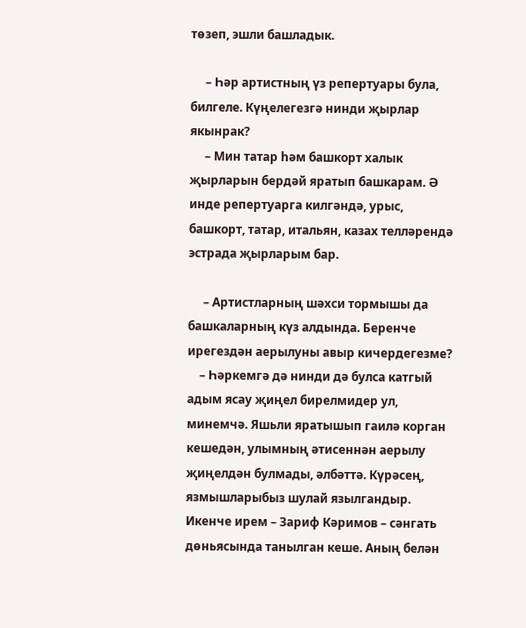төзеп, эшли башладык.

     – Һәр артистның үз репертуары була, билгеле. Күңелегезгә нинди җырлар якынрак?
     – Мин татар һәм башкорт халык җырларын бердәй яратып башкарам. Ә инде репертуарга килгәндә, урыс, башкорт, татар, итальян, казах телләрендә эстрада җырларым бар.

     – Артистларның шәхси тормышы да башкаларның күз алдында. Беренче ирегездән аерылуны авыр кичердегезме?
    – Һәркемгә дә нинди дә булса катгый адым ясау җиңел бирелмидер ул, минемчә. Яшьли яратышып гаилә корган кешедән, улымның әтисеннән аерылу җиңелдән булмады, әлбәттә. Күрәсең, язмышларыбыз шулай язылгандыр. Икенче ирем – Зариф Кәримов – сәнгать дөньясында танылган кеше. Аның белән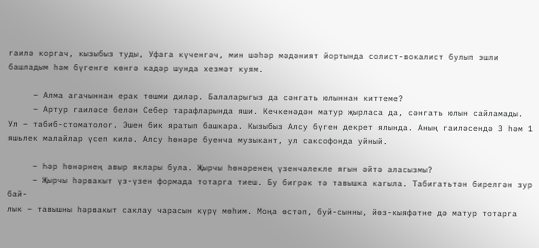гаилә коргач, кызыбыз туды, Уфага күченгәч, мин шәһәр мәдәният йортында солист-вокалист булып эшли башладым һәм бүгенге көнгә кадәр шунда хезмәт куям.

     – Алма агачыннан ерак төшми диләр. Балаларыгыз да сәнгать юлыннан киттеме?
     – Артур гаиләсе белән Себер тарафларында яши. Кечкенәдән матур җырласа да, сәнгать юлын сайламады. Ул – табиб-стоматолог. Эшен бик яратып башкара. Кызыбыз Алсу бүген декрет ялында. Аның гаиләсендә 3 һәм 1 яшьлек малайлар үсеп килә. Алсу һөнәре буенча музыкант, ул саксофонда уйный.

     – Һәр һөнәрнең авыр яклары була. Җырчы һөнәренең үзенчәлекле ягын әйтә аласызмы?
     – Җырчы һәрвакыт үз-үзен формада тотарга тиеш. Бу бигрәк тә тавышка кагыла. Табигатьтән бирелгән зур бай-
лык – тавышны һәрвакыт саклау чарасын күрү мөһим. Моңа өстәп, буй-сынны, йөз-кыяфәтне дә матур тотарга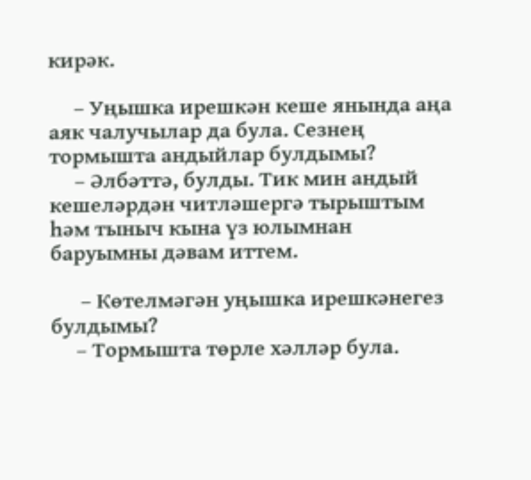кирәк.

     – Уңышка ирешкән кеше янында аңа аяк чалучылар да була. Сезнең тормышта андыйлар булдымы?
     – Әлбәттә, булды. Тик мин андый кешеләрдән читләшергә тырыштым һәм тыныч кына үз юлымнан баруымны дәвам иттем.

      – Көтелмәгән уңышка ирешкәнегез булдымы?
     – Тормышта төрле хәлләр була.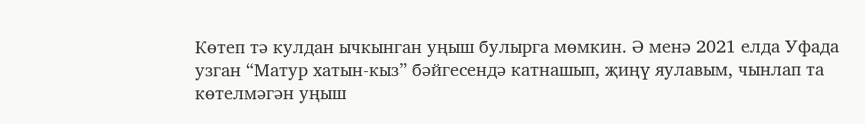Көтеп тә кулдан ычкынган уңыш булырга мөмкин. Ә менә 2021 елда Уфада узган “Матур хатын-кыз” бәйгесендә катнашып, җиңү яулавым, чынлап та көтелмәгән уңыш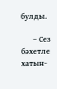булды.

      – Сез бәхетле хатын-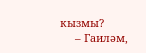кызмы?
     – Гаиләм,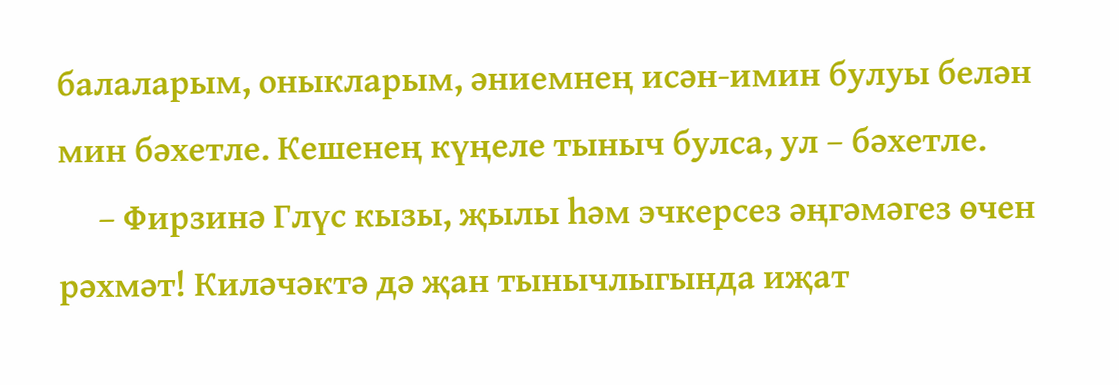балаларым, оныкларым, әниемнең исән-имин булуы белән мин бәхетле. Кешенең күңеле тыныч булса, ул – бәхетле.
     – Фирзинә Глүс кызы, җылы һәм эчкерсез әңгәмәгез өчен рәхмәт! Киләчәктә дә җан тынычлыгында иҗат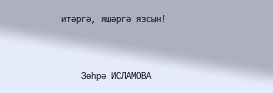итәргә, яшәргә язсын!


    Зөһрә ИСЛАМОВА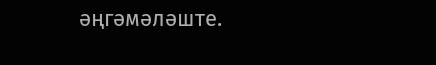әңгәмәләште.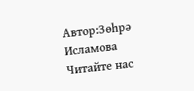Автор:Зөһрә Исламова
Читайте нас